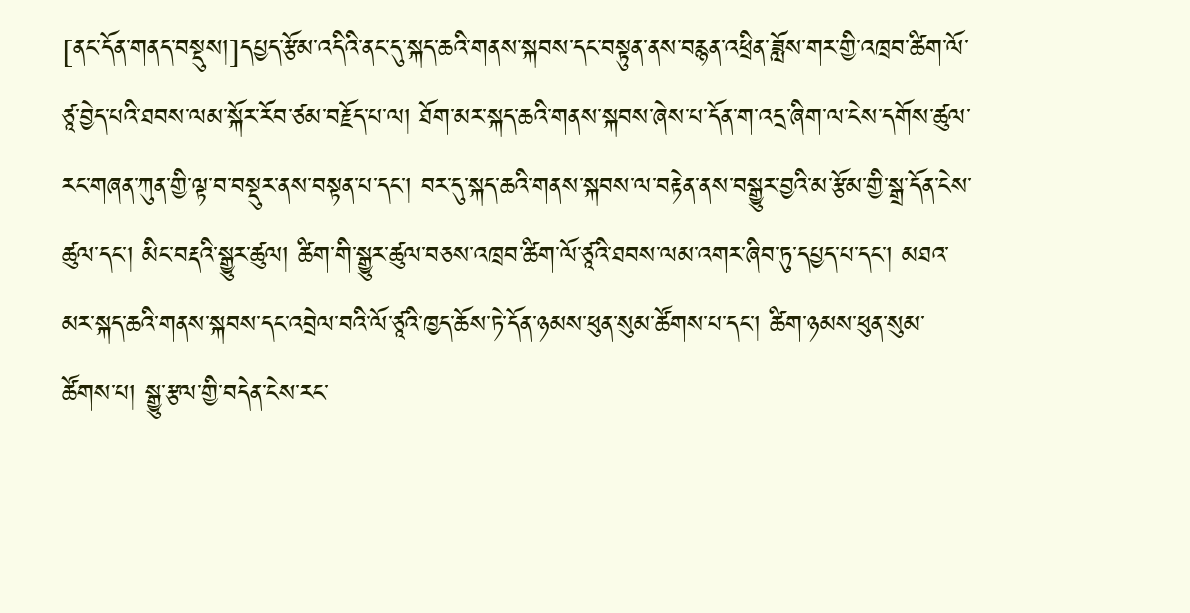[ནང་དོན་གནད་བསྡུས།]དཔྱད་རྩོམ་འདིའི་ནང་དུ་སྐད་ཆའི་གནས་སྐབས་དང་བསྟུན་ནས་བརྙན་འཕྲིན་ཟློས་གར་གྱི་འཁྲབ་ཚིག་ལོ་ཙཱ་བྱེད་པའི་ཐབས་ལམ་སྐོར་རོབ་ཙམ་བརྗོད་པ་ལ། ཐོག་མར་སྐད་ཆའི་གནས་སྐབས་ཞེས་པ་དོན་ག་འདྲ་ཞིག་ལ་ངེས་དགོས་ཚུལ་རང་གཞན་ཀུན་གྱི་ལྟ་བ་བསྡུར་ནས་བསྟན་པ་དང་། བར་དུ་སྐད་ཆའི་གནས་སྐབས་ལ་བརྟེན་ནས་བསྒྱུར་བྱའི་མ་རྩོམ་གྱི་སྒྲ་དོན་ངེས་ཚུལ་དང་། མིང་བརྡའི་སྒྱུར་ཚུལ། ཚིག་གི་སྒྱུར་ཚུལ་བཅས་འཁྲབ་ཚིག་ལོ་ཙཱའི་ཐབས་ལམ་འགར་ཞིབ་ཏུ་དཔྱད་པ་དང་། མཐའ་མར་སྐད་ཆའི་གནས་སྐབས་དང་འབྲེལ་བའི་ལོ་ཙཱའི་ཁྱད་ཆོས་ཏེ་དོན་ཉམས་ཕུན་སུམ་ཚོགས་པ་དང་། ཚིག་ཉམས་ཕུན་སུམ་ཚོགས་པ། སྒྱུ་རྩལ་གྱི་བདེན་ངེས་རང་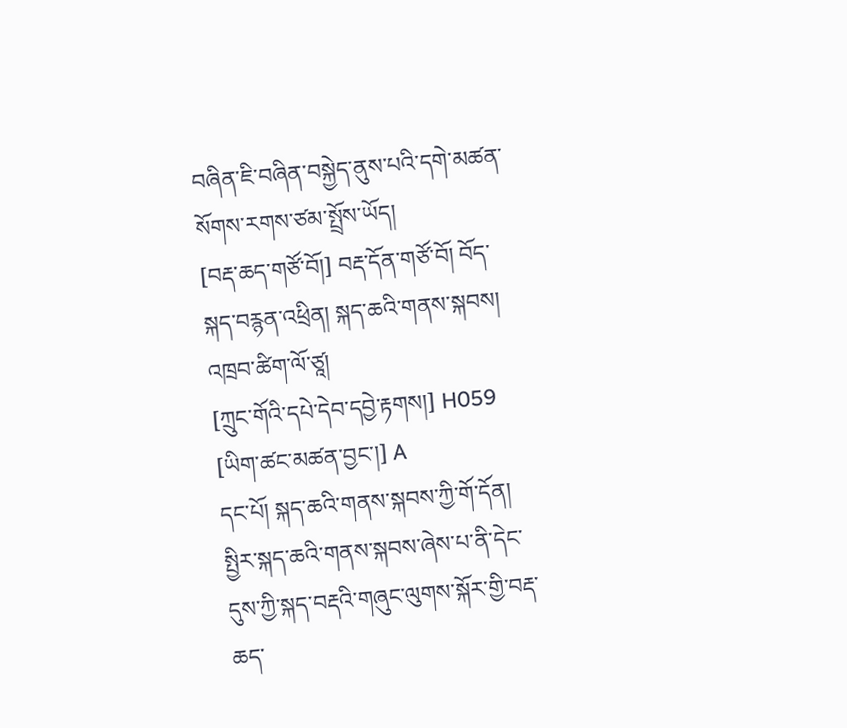བཞིན་ཇི་བཞིན་བསྐྱེད་ནུས་པའི་དགེ་མཚན་སོགས་རགས་ཙམ་སྤྲོས་ཡོད།
[བརྡ་ཆད་གཙོ་བོ།] བརྡ་དོན་གཙོ་བོ། བོད་སྐད་བརྙན་འཕྲིན། སྐད་ཆའི་གནས་སྐབས། འཁྲབ་ཚིག་ལོ་ཙཱ།
[ཀྲུང་གོའི་དཔེ་དེབ་དབྱེ་རྟགས།] H059
[ཡིག་ཚང་མཚན་བྱང་།] A
དང་པོ། སྐད་ཆའི་གནས་སྐབས་ཀྱི་གོ་དོན།
སྤྱིར་སྐད་ཆའི་གནས་སྐབས་ཞེས་པ་ནི་དེང་དུས་ཀྱི་སྐད་བརྡའི་གཞུང་ལུགས་སྐོར་གྱི་བརྡ་ཆད་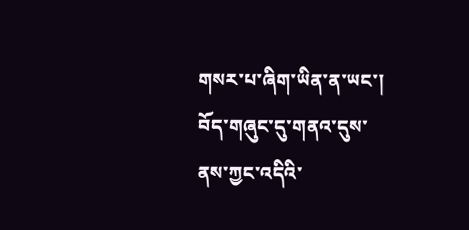གསར་པ་ཞིག་ཡིན་ན་ཡང་། བོད་གཞུང་དུ་གནའ་དུས་ནས་ཀྱང་འདིའི་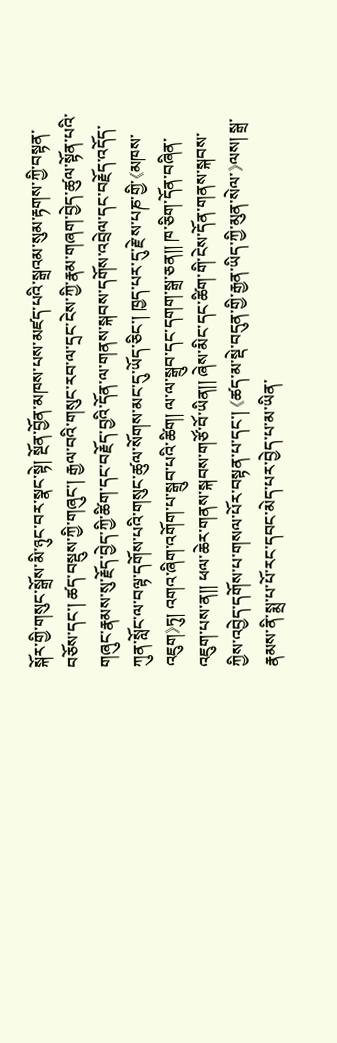སྐོར་གྱི་གསུང་སྒྲོས་མི་ཉུང་བར་སྣང་སྟེ། སྔོན་བྱོན་མཁས་པས་མཛད་པའི་སྒྲའམ་སུམ་རྟགས་ཀྱི་བསྟན་བཅོས་དང་། ཚད་བསྡུས་ཀྱི་གཞུང་། རྒྱལ་བའི་གསུང་རབ་ལ་དྲང་ངེས་ཀྱི་རྣམ་གཞག་བྱེད་ཚུལ་སྟོན་པའི་གཞུང་རྣམས་སུ་རྗོད་བྱེད་ཀྱི་ཚིག་དང་བརྗོད་བྱའི་དོན་ལ་གནས་སྐབས་དགོས་འབྲེལ་དང་བརྗོད་འདོད་ཀུན་སློང་ལ་བལྟ་དགོས་པའི་གསུང་ཚུལ་སོགས་མང་དུ་ཡོད་ཅིང་། ཁྱད་པར་དུ་རྗེ་ས་པཎ་གྱི་《མཁས་འཇུག》ཏུ། འགའ་ཞིག་འགོག་པ་སྒྲུབ་པའི་ཚིག། ལ་ལ་སྒྲུབ་དང་དགག་སྒྲ་ཅན།། ཁ་ཅིག་དོན་བཞིན་འཇུག་པས་ན།། ཕལ་ཆེར་གནས་སྐབས་གཙོ་བོ་ཡིན།། ཞེས་མིང་དང་ཚིག་གི་ངེས་དོན་གནས་སྐབས་ཀྱིས་འབྱེད་དགོས་པ་གསལ་པོར་བསྟན་པ་དང་། 《ཚད་མ་སྡེ་བདུན་གྱི་རྒྱན་ཡིད་ཀྱི་མུན་སེལ་》ལས། སྒྲ་རྣམས་ནི་སྨྲ་པ་པོ་རང་དབང་མེད་པར་བྱེད་པ་མ་ཡིན་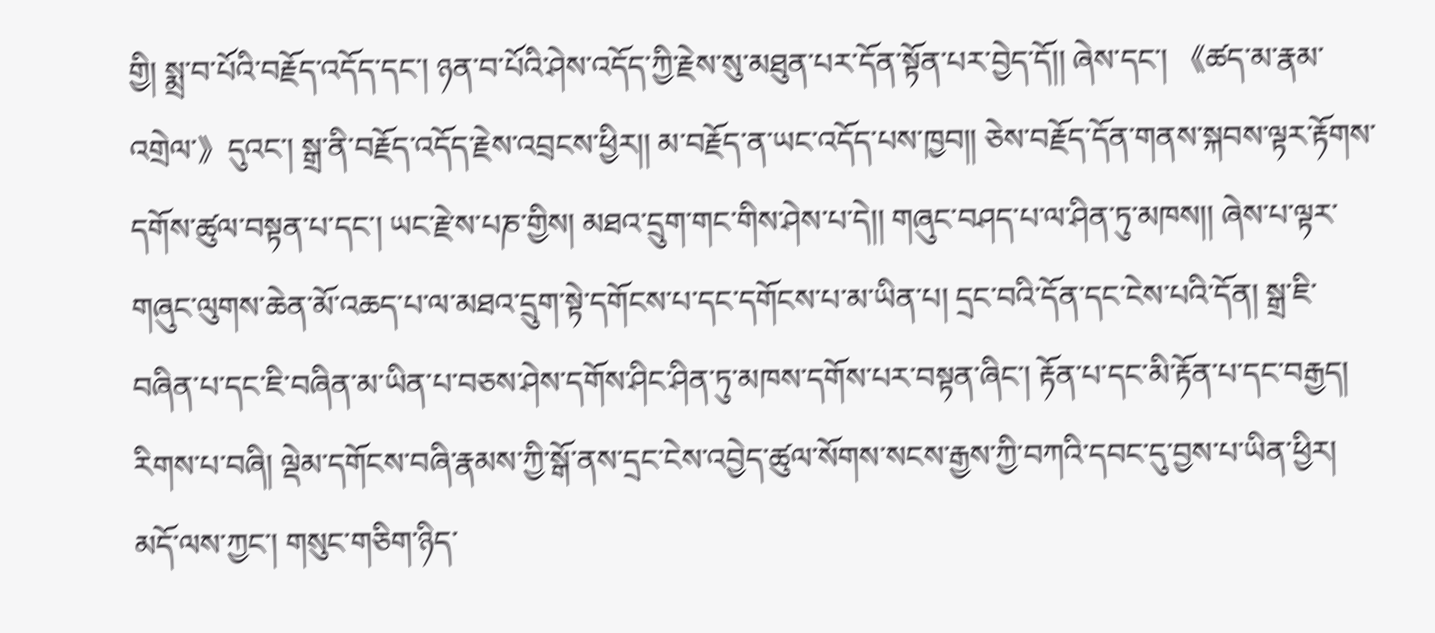གྱི། སྨྲ་བ་པོའི་བརྗོད་འདོད་དང་། ཉན་བ་པོའི་ཤེས་འདོད་ཀྱི་རྗེས་སུ་མཐུན་པར་དོན་སྟོན་པར་བྱེད་དོ།། ཞེས་དང་། 《ཚད་མ་རྣམ་འགྲེལ་》དུའང་། སྒྲ་ནི་བརྗོད་འདོད་རྗེས་འབྲངས་ཕྱིར།། མ་བརྗོད་ན་ཡང་འདོད་པས་ཁྱབ།། ཅེས་བརྗོད་དོན་གནས་སྐབས་ལྟར་རྟོགས་དགོས་ཚུལ་བསྟན་པ་དང་། ཡང་རྗེ་ས་པཎ་གྱིས། མཐའ་དྲུག་གང་གིས་ཤེས་པ་དེ།། གཞུང་བཤད་པ་ལ་ཤིན་ཏུ་མཁས།། ཞེས་པ་ལྟར་གཞུང་ལུགས་ཆེན་མོ་འཆད་པ་ལ་མཐའ་དྲུག་སྟེ་དགོངས་པ་དང་དགོངས་པ་མ་ཡིན་པ། དྲང་བའི་དོན་དང་ངེས་པའི་དོན། སྒྲ་ཇི་བཞིན་པ་དང་ཇི་བཞིན་མ་ཡིན་པ་བཅས་ཤེས་དགོས་ཤིང་ཤིན་ཏུ་མཁས་དགོས་པར་བསྟན་ཞིང་། རྟོན་པ་དང་མི་རྟོན་པ་དང་བརྒྱད། རིགས་པ་བཞི། ལྡེམ་དགོངས་བཞི་རྣམས་ཀྱི་སྒོ་ནས་དྲང་ངེས་འབྱེད་ཚུལ་སོགས་སངས་རྒྱས་ཀྱི་བཀའི་དབང་དུ་བྱས་པ་ཡིན་ཕྱིར། མདོ་ལས་ཀྱང་། གསུང་གཅིག་ཉིད་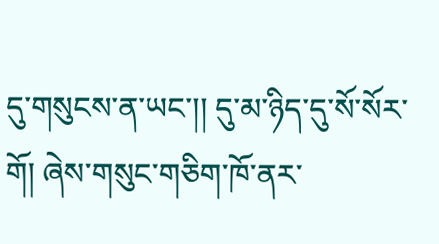དུ་གསུངས་ན་ཡང་།། དུ་མ་ཉིད་དུ་སོ་སོར་གོ། ཞེས་གསུང་གཅིག་ཁོ་ནར་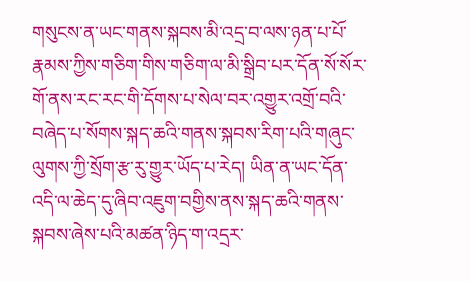གསུངས་ན་ཡང་གནས་སྐབས་མི་འདྲ་བ་ལས་ཉན་པ་པོ་རྣམས་ཀྱིས་གཅིག་གིས་གཅིག་ལ་མི་སྒྲིབ་པར་དོན་སོ་སོར་གོ་ནས་རང་རང་གི་དོགས་པ་སེལ་བར་འགྱུར་འགྲོ་བའི་བཞེད་པ་སོགས་སྐད་ཆའི་གནས་སྐབས་རིག་པའི་གཞུང་ལུགས་ཀྱི་སྲོག་རྩ་རུ་གྱུར་ཡོད་པ་རེད། ཡིན་ན་ཡང་དོན་འདི་ལ་ཆེད་དུ་ཞིབ་འཇུག་བགྱིས་ནས་སྐད་ཆའི་གནས་སྐབས་ཞེས་པའི་མཚན་ཉིད་ག་འདྲར་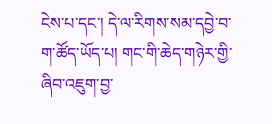ངེས་པ་དང་། དེ་ལ་རིགས་སམ་དབྱེ་བ་ག་ཚོད་ཡོད་པ། གང་གི་ཆེད་གཉེར་གྱི་ཞིབ་འཇུག་བྱ་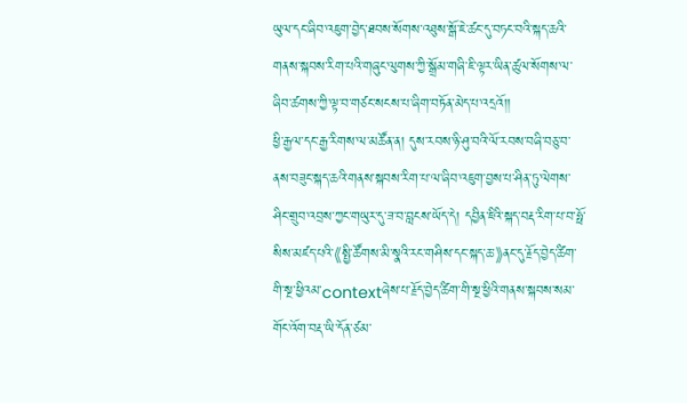ཡུལ་དང་ཞིབ་འཇུག་བྱེད་ཐབས་སོགས་འཐུས་སྒོ་ཇེ་ཚང་དུ་བཏང་བའི་སྐད་ཆའི་གནས་སྐབས་རིག་པའི་གཞུང་ལུགས་ཀྱི་སྒྲོམ་གཞི་ཇི་ལྟར་ཡིན་ཚུལ་སོགས་ལ་ཞིབ་ཚགས་ཀྱི་ལྟ་བ་གཙང་སངས་པ་ཞིག་བཏོན་མེད་པ་འདྲའོ།།
ཕྱི་རྒྱལ་དང་རྒྱ་རིགས་ལ་མཚོན་ན། དུས་རབས་ཉི་ཤུ་བའི་ལོ་རབས་བཞི་བཅུ་བ་ནས་བཟུང་སྐད་ཆའི་གནས་སྐབས་རིག་པ་ལ་ཞིབ་འཇུག་བྱས་པ་ཤིན་ཏུ་ལེགས་ཤིང་གྲུབ་འབྲས་ཀྱང་གཡུར་དུ་ཟ་བ་བླངས་ཡོད་དེ། དབྱིན་ཇིའི་སྐད་བརྡ་རིག་པ་བ་ཧྥོ་སིས་མཛད་པའི་《སྤྱི་ཚོགས་མི་སྣའི་རང་གཤིས་དང་སྐད་ཆ་》ནང་དུ་རྗོད་བྱེད་ཚིག་གི་སྔ་ཕྱིའམ་contextཞེས་པ་རྗོད་བྱེད་ཚིག་གི་སྔ་ཕྱིའི་གནས་སྐབས་སམ་གོང་འོག་བརྡ་ཡི་དོན་ཙམ་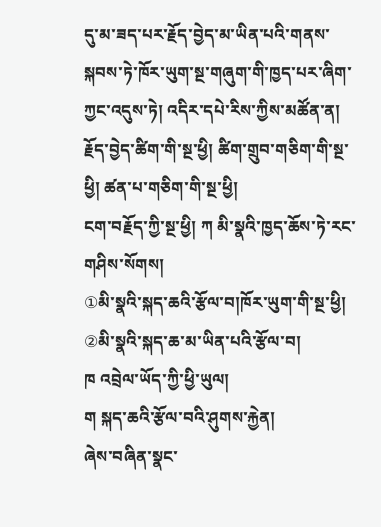དུ་མ་ཟད་པར་རྗོད་བྱེད་མ་ཡིན་པའི་གནས་སྐབས་ཏེ་ཁོར་ཡུག་སྔ་གཞུག་གི་ཁྱད་པར་ཞིག་ཀྱང་འདུས་ཏེ། འདིར་དཔེ་རིས་ཀྱིས་མཚོན་ན།
རྗོད་བྱེད་ཚིག་གི་སྔ་ཕྱི། ཚིག་གྲུབ་གཅིག་གི་སྔ་ཕྱི། ཚན་པ་གཅིག་གི་སྔ་ཕྱི།
ངག་བརྗོད་ཀྱི་སྔ་ཕྱི། ཀ མི་སྣའི་ཁྱད་ཆོས་ཏེ་རང་གཤིས་སོགས།
①མི་སྣའི་སྐད་ཆའི་རྩོལ་བ།ཁོར་ཡུག་གི་སྔ་ཕྱི། ②མི་སྣའི་སྐད་ཆ་མ་ཡིན་པའི་རྩོལ་བ།
ཁ འབྲེལ་ཡོད་ཀྱི་ཕྱི་ཡུལ།
ག སྐད་ཆའི་རྩོལ་བའི་ཤུགས་རྐྱེན།
ཞེས་བཞིན་སྣང་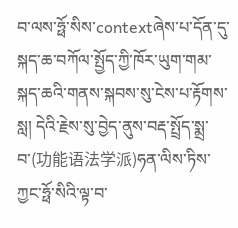བ་ལས་ཧྥོ་སིས་contextཞེས་པ་དོན་དུ་སྐད་ཆ་བཀོལ་སྤྱོད་ཀྱི་ཁོར་ཡུག་གམ་སྐད་ཆའི་གནས་སྐབས་སུ་ངེས་པ་རྟོགས་སླ། དེའི་རྗེས་སུ་བྱེད་ནུས་བརྡ་སྤྲོད་སྨྲ་བ་(功能语法学派)ཧན་ལིས་ཏིས་ཀྱང་ཧྥོ་སིའི་ལྟ་བ་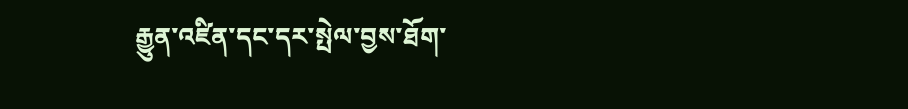རྒྱུན་འཛིན་དང་དར་སྤེལ་བྱས་ཐོག་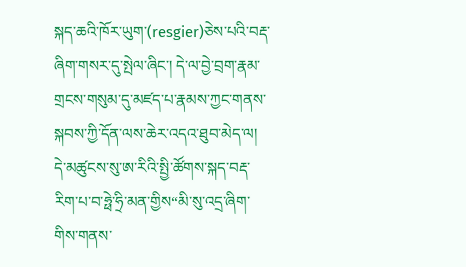སྐད་ཆའི་ཁོར་ཡུག་(resgier)ཅེས་པའི་བརྡ་ཞིག་གསར་དུ་སྤེལ་ཞིང་། དེ་ལ་བྱེ་བྲག་རྣམ་གྲངས་གསུམ་དུ་མཛད་པ་རྣམས་ཀྱང་གནས་སྐབས་ཀྱི་དོན་ལས་ཆེར་འདའ་ཐུབ་མེད་ལ། དེ་མཚུངས་སུ་ཨ་རིའི་སྤྱི་ཚོགས་སྐད་བརྡ་རིག་པ་བ་ཧྥེ་ཧྲི་མན་གྱིས“མི་སུ་འདྲ་ཞིག་གིས་གནས་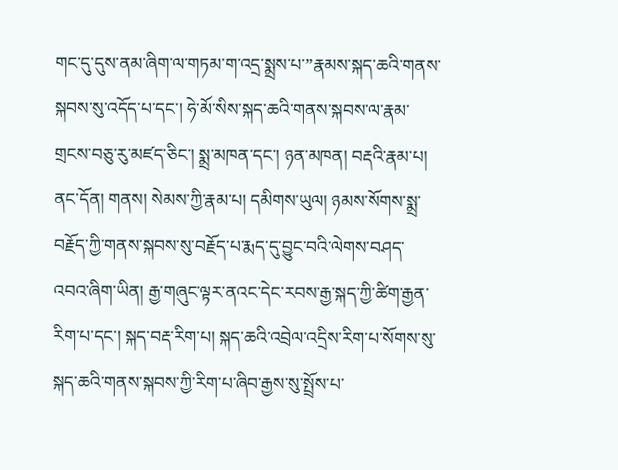གང་དུ་དུས་ནམ་ཞིག་ལ་གཏམ་ག་འདྲ་སྨྲས་པ་”རྣམས་སྐད་ཆའི་གནས་སྐབས་སུ་འདོད་པ་དང་། ཧེ་མོ་སིས་སྐད་ཆའི་གནས་སྐབས་ལ་རྣམ་གྲངས་བཅུ་རུ་མཛད་ཅིང་། སྨྲ་མཁན་དང་། ཉན་མཁན། བརྡའི་རྣམ་པ། ནང་དོན། གནས། སེམས་ཀྱི་རྣམ་པ། དམིགས་ཡུལ། ཉམས་སོགས་སྨྲ་བརྗོད་ཀྱི་གནས་སྐབས་སུ་བརྗོད་པ་རྨད་དུ་བྱུང་བའི་ལེགས་བཤད་འབའ་ཞིག་ཡིན། རྒྱ་གཞུང་ལྟར་ནའང་དེང་རབས་རྒྱ་སྐད་ཀྱི་ཚིག་རྒྱན་རིག་པ་དང་། སྐད་བརྡ་རིག་པ། སྐད་ཆའི་འབྲེལ་འདྲིས་རིག་པ་སོགས་སུ་སྐད་ཆའི་གནས་སྐབས་ཀྱི་རིག་པ་ཞིབ་རྒྱས་སུ་སྤྲོས་པ་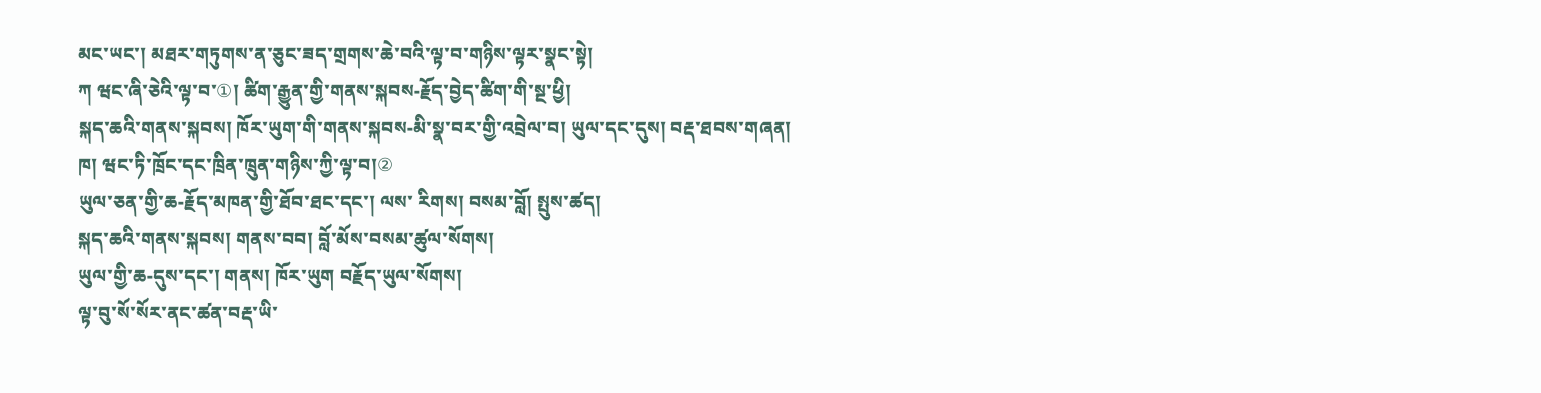མང་ཡང་། མཐར་གཏུགས་ན་ཅུང་ཟད་གྲགས་ཆེ་བའི་ལྟ་བ་གཉིས་ལྟར་སྣང་སྟེ།
ཀ ཝང་ཞི་ཅེའི་ལྟ་བ་①། ཚིག་རྒྱུན་གྱི་གནས་སྐབས-རྗོད་བྱེད་ཚིག་གི་སྔ་ཕྱི།
སྐད་ཆའི་གནས་སྐབས། ཁོར་ཡུག་གི་གནས་སྐབས-མི་སྣ་བར་གྱི་འབྲེལ་བ། ཡུལ་དང་དུས། བརྡ་ཐབས་གཞན།
ཁ། ཝང་ཏི་ཁྲོང་དང་ཁྲིན་ཁྲུན་གཉིས་ཀྱི་ལྟ་བ།②
ཡུལ་ཅན་གྱི་ཆ-རྗོད་མཁན་གྱི་ཐོབ་ཐང་དང་། ལས་ རིགས། བསམ་བློ། སྤུས་ཚད།
སྐད་ཆའི་གནས་སྐབས། གནས་བབ། བློ་མོས་བསམ་ཚུལ་སོགས།
ཡུལ་གྱི་ཆ-དུས་དང་། གནས། ཁོར་ཡུག བརྗོད་ཡུལ་སོགས།
ལྟ་བུ་སོ་སོར་ནང་ཚན་བརྡ་ཡི་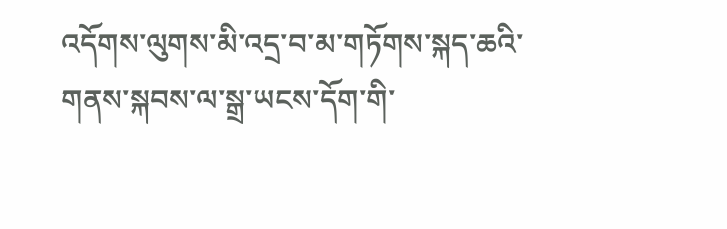འདོགས་ལུགས་མི་འདྲ་བ་མ་གཏོགས་སྐད་ཆའི་གནས་སྐབས་ལ་སྒྲ་ཡངས་དོག་གི་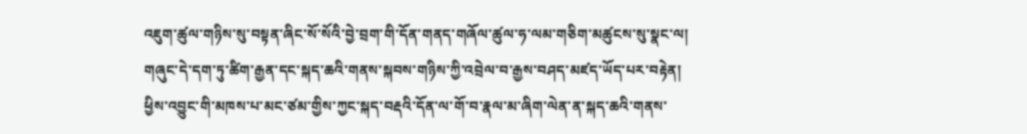འཇུག་ཚུལ་གཉིས་སུ་བསྟན་ཞིང་སོ་སོའི་བྱེ་བྲག་གི་དོན་གནད་གཞོལ་ཚུལ་ཧ་ལམ་གཅིག་མཚུངས་སུ་སྣང་ལ། གཞུང་དེ་དག་ཏུ་ཚིག་རྒྱན་དང་སྐད་ཆའི་གནས་སྐབས་གཉིས་ཀྱི་འབྲེལ་བ་རྒྱས་བཤད་མཛད་ཡོད་པར་བརྟེན། ཕྱིས་འབྱུང་གི་མཁས་པ་མང་ཙམ་གྱིས་ཀྱང་སྐད་བརྡའི་དོན་ལ་གོ་བ་རྣལ་མ་ཞིག་ལེན་ན་སྐད་ཆའི་གནས་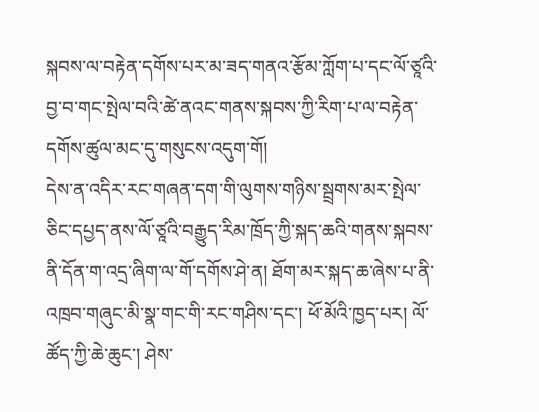སྐབས་ལ་བརྟེན་དགོས་པར་མ་ཟད་གནའ་རྩོམ་ཀློག་པ་དང་ལོ་ཙཱའི་བྱ་བ་གང་སྤེལ་བའི་ཚེ་ནའང་གནས་སྐབས་ཀྱི་རིག་པ་ལ་བརྟེན་དགོས་ཚུལ་མང་དུ་གསུངས་འདུག་གོ།
དེས་ན་འདིར་རང་གཞན་དག་གི་ལུགས་གཉིས་སྦྲགས་མར་སྤེལ་ཅིང་དཔྱད་ནས་ལོ་ཙཱའི་བརྒྱུད་རིམ་ཁྲོད་ཀྱི་སྐད་ཆའི་གནས་སྐབས་ནི་དོན་ག་འདྲ་ཞིག་ལ་གོ་དགོས་ཤེ་ན། ཐོག་མར་སྐད་ཆ་ཞེས་པ་ནི་འཁྲབ་གཞུང་མི་སྣ་གང་གི་རང་གཤིས་དང་། ཕོ་མོའི་ཁྱད་པར། ལོ་ཚོད་ཀྱི་ཆེ་ཆུང་། ཤེས་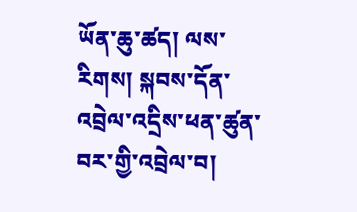ཡོན་ཆུ་ཚད། ལས་རིགས། སྐབས་དོན་འབྲེལ་འདྲིས་ཕན་ཚུན་བར་གྱི་འབྲེལ་བ།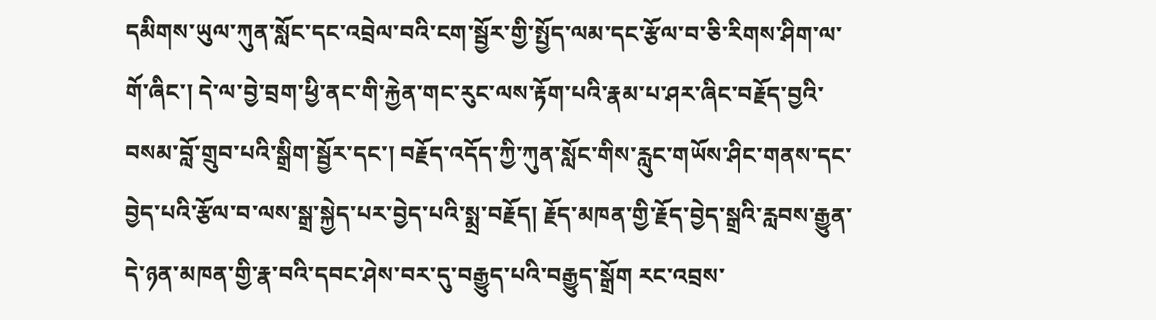དམིགས་ཡུལ་ཀུན་སློང་དང་འབྲེལ་བའི་ངག་སྦྱོར་གྱི་སྤྱོད་ལམ་དང་རྩོལ་བ་ཅི་རིགས་ཤིག་ལ་གོ་ཞིང་། དེ་ལ་བྱེ་བྲག་ཕྱི་ནང་གི་རྐྱེན་གང་རུང་ལས་རྟོག་པའི་རྣམ་པ་ཤར་ཞིང་བརྗོད་བྱའི་བསམ་བློ་གྲུབ་པའི་སྒྲིག་སྦྱོར་དང་། བརྗོད་འདོད་ཀྱི་ཀུན་སློང་གིས་རླུང་གཡོས་ཤིང་གནས་དང་བྱེད་པའི་རྩོལ་བ་ལས་སྒྲ་སྐྱེད་པར་བྱེད་པའི་སྨྲ་བརྗོད། རྗོད་མཁན་གྱི་རྗོད་བྱེད་སྒྲའི་རླབས་རྒྱུན་དེ་ཉན་མཁན་གྱི་རྣ་བའི་དབང་ཤེས་བར་དུ་བརྒྱུད་པའི་བརྒྱུད་སྒྲོག རང་འབྲས་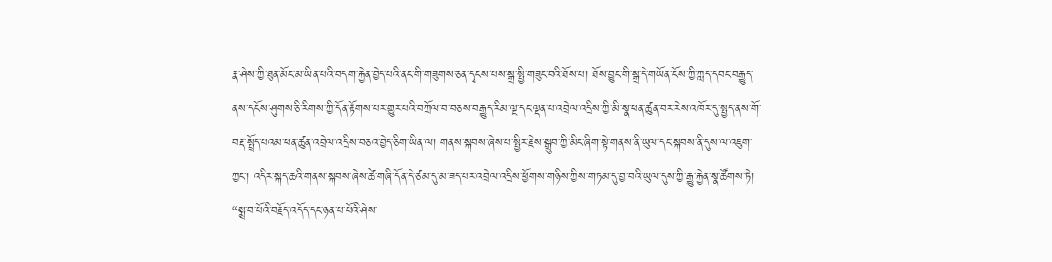རྣ་ཤེས་ཀྱི་ཐུན་མོང་མ་ཡིན་པའི་བདག་རྐྱེན་བྱེད་པའི་ནང་གི་གཟུགས་ཅན་དྭངས་པས་སྒྲ་སྤྱི་གཟུང་བའི་ཐོས་པ། ཐོས་བྱུང་གི་སྒྲ་དེ་གཡོན་ངོས་ཀྱི་ཀླད་དབང་བརྒྱུད་ནས་དངོས་ཤུགས་ཅི་རིགས་ཀྱི་དོན་རྟོགས་པར་གྱུར་པའི་བཀྲོལ་བ་བཅས་བརྒྱུད་རིམ་ལྔ་དང་ལྡན་པ་འབྲེལ་འདྲིས་ཀྱི་མི་སྣ་ཕན་ཚུན་བར་རེས་འཁོར་དུ་སྤྱད་ནས་གོ་བརྡ་སྤྲོད་པའམ་ཕན་ཚུན་འབྲེལ་འདྲིས་བཅའ་བྱེད་ཅིག་ཡིན་ལ། གནས་སྐབས་ཞེས་པ་སྤྱིར་རྗེས་སྒྲུབ་ཀྱི་མིང་ཞིག་སྟེ་གནས་ནི་ཡུལ་དང་སྐབས་ནི་དུས་ལ་འཇུག་ཀྱང་། འདིར་སྐད་ཆའི་གནས་སྐབས་ཞེས་ཚེ་གཞི་དོན་དེ་ཙམ་དུ་མ་ཟད་པར་འབྲེལ་འདྲིས་ཕྱོགས་གཉིས་ཀྱིས་གཏམ་དུ་བྱ་བའི་ཡུལ་དུས་ཀྱི་རྒྱུ་རྐྱེན་སྣ་ཚོགས་ཏེ། “སྨྲ་བ་པོའི་བརྗོད་འདོད་དང་ཉན་པ་པོའི་ཤེས་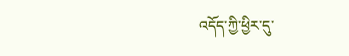འདོད་ཀྱི་ཕྱིར་དུ་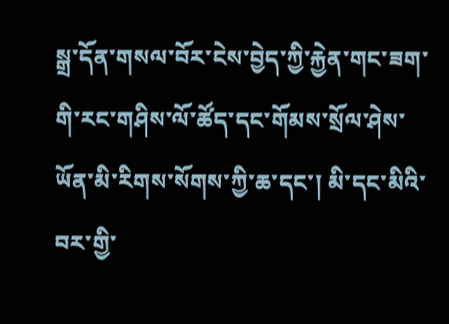སྒྲ་དོན་གསལ་བོར་ངེས་བྱེད་ཀྱི་རྐྱེན་གང་ཟག་གི་རང་གཤིས་ལོ་ཚོད་དང་གོམས་སྲོལ་ཤེས་ཡོན་མི་རིགས་སོགས་ཀྱི་ཆ་དང་། མི་དང་མིའི་བར་གྱི་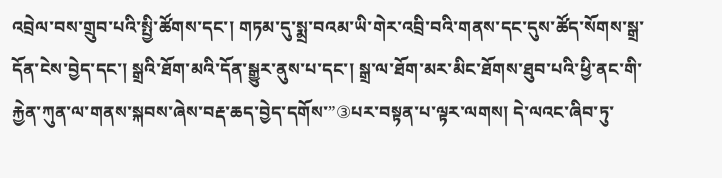འབྲེལ་བས་གྲུབ་པའི་སྤྱི་ཚོགས་དང་། གཏམ་དུ་སྨྲ་བའམ་ཡི་གེར་འབྲི་བའི་གནས་དང་དུས་ཚོད་སོགས་སྒྲ་དོན་ངེས་བྱེད་དང་། སྒྲའི་ཐོག་མའི་དོན་སྒྱུར་ནུས་པ་དང་། སྒྲ་ལ་ཐོག་མར་མིང་ཐོགས་ཐུབ་པའི་ཕྱི་ནང་གི་རྐྱེན་ཀུན་ལ་གནས་སྐབས་ཞེས་བརྡ་ཆད་བྱེད་དགོས་”③པར་བསྟན་པ་ལྟར་ལགས། དེ་ལའང་ཞིབ་ཏུ་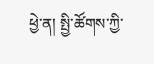ཕྱེ་ན། སྤྱི་ཚོགས་ཀྱི་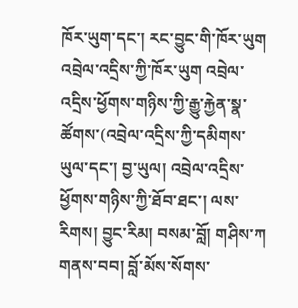ཁོར་ཡུག་དང་། རང་བྱུང་གི་ཁོར་ཡུག འབྲེལ་འདྲིས་ཀྱི་ཁོར་ཡུག འབྲེལ་འདྲིས་ཕྱོགས་གཉིས་ཀྱི་རྒྱུ་རྐྱེན་སྣ་ཚོགས་(འབྲེལ་འདྲིས་ཀྱི་དམིགས་ཡུལ་དང་། བྱ་ཡུལ། འབྲེལ་འདྲིས་ཕྱོགས་གཉིས་ཀྱི་ཐོབ་ཐང་། ལས་རིགས། བྱུང་རིམ། བསམ་བློ། གཤིས་ཀ གནས་བབ། བློ་མོས་སོགས་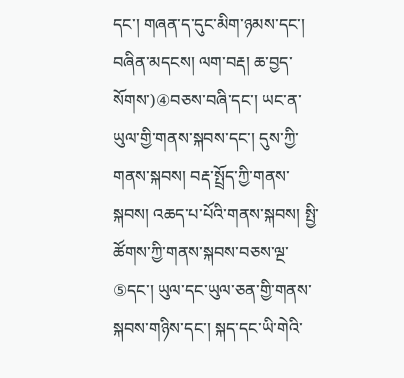དང་། གཞན་ད་དུང་མིག་ཉམས་དང་། བཞིན་མདངས། ལག་བརྡ། ཆ་བྱད་སོགས་)④བཅས་བཞི་དང་། ཡང་ན་ཡུལ་གྱི་གནས་སྐབས་དང་། དུས་ཀྱི་གནས་སྐབས། བརྡ་སྤྲོད་ཀྱི་གནས་སྐབས། འཆད་པ་པོའི་གནས་སྐབས། སྤྱི་ཚོགས་ཀྱི་གནས་སྐབས་བཅས་ལྔ་⑤དང་། ཡུལ་དང་ཡུལ་ཅན་གྱི་གནས་སྐབས་གཉིས་དང་། སྐད་དང་ཡི་གེའི་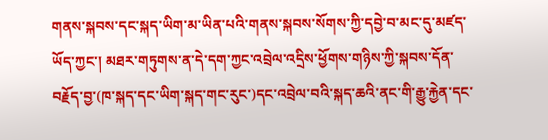གནས་སྐབས་དང་སྐད་ཡིག་མ་ཡིན་པའི་གནས་སྐབས་སོགས་ཀྱི་དབྱེ་བ་མང་དུ་མཛད་ཡོད་ཀྱང་། མཐར་གཏུགས་ན་དེ་དག་ཀྱང་འབྲེལ་འདྲིས་ཕྱོགས་གཉིས་ཀྱི་སྐབས་དོན་བརྗོད་བྱ་(ཁ་སྐད་དང་ཡིག་སྐད་གང་རུང་)དང་འབྲེལ་བའི་སྐད་ཆའི་ནང་གི་རྒྱུ་རྐྱེན་དང་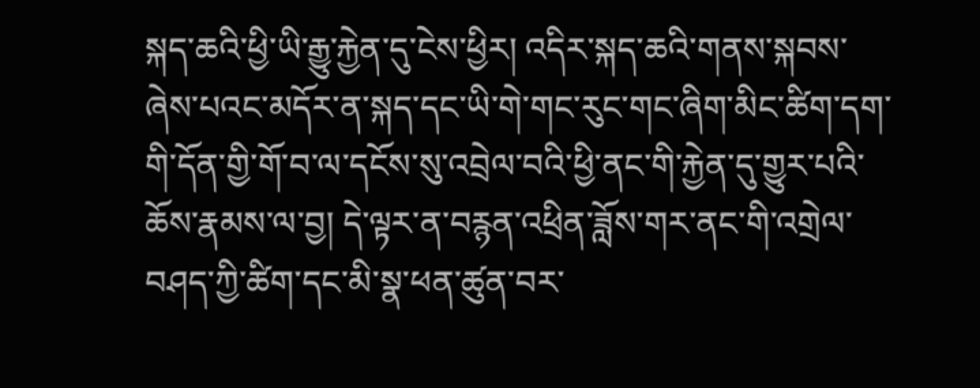སྐད་ཆའི་ཕྱི་ཡི་རྒྱུ་རྐྱེན་དུ་ངེས་ཕྱིར། འདིར་སྐད་ཆའི་གནས་སྐབས་ཞེས་པའང་མདོར་ན་སྐད་དང་ཡི་གེ་གང་རུང་གང་ཞིག་མིང་ཚིག་དག་གི་དོན་གྱི་གོ་བ་ལ་དངོས་སུ་འབྲེལ་བའི་ཕྱི་ནང་གི་རྐྱེན་དུ་གྱུར་པའི་ཆོས་རྣམས་ལ་བྱ། དེ་ལྟར་ན་བརྙན་འཕྲིན་ཟློས་གར་ནང་གི་འགྲེལ་བཤད་ཀྱི་ཚིག་དང་མི་སྣ་ཕན་ཚུན་བར་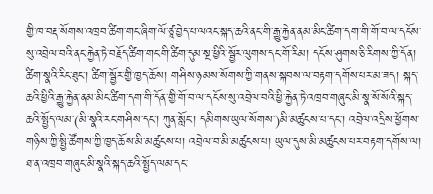གྱི་ཁ་བརྡ་སོགས་འཁྲབ་ཚིག་གང་ཞིག་ལོ་ཙཱ་བྱེད་པ་ལའང་སྐད་ཆའི་ནང་གི་རྒྱུ་རྐྱེན་ནམ་མིང་ཚིག་དག་གི་གོ་བ་ལ་དངོས་སུ་འབྲེལ་བའི་ནང་རྐྱེན་ཏེ་བརྗོད་ཚིག་གང་གི་ཚིག་དུམ་སྔ་ཕྱིའི་སྦྱོར་ལུགས་དང་གོ་རིམ། དངོས་ཤུགས་ཅི་རིགས་ཀྱི་དོན། ཚིག་སྣའི་རིང་ཐུང་། ཚིག་སྦྱོར་གྱི་ཁྱད་ཆོས། གཤིས་ཉམས་སོགས་ཀྱི་གནས་སྐབས་ལ་བརྟག་དགོས་པར་མ་ཟད། སྐད་ཆའི་ཕྱིའི་རྒྱུ་རྐྱེན་ནམ་མིང་ཚིག་དག་གི་དོན་གྱི་གོ་བ་ལ་དངོས་སུ་འབྲེལ་བའི་ཕྱི་རྐྱེན་ཏེ་འཁྲབ་གཞུང་མི་སྣ་སོ་སོའི་སྐད་ཆའི་སྤྱོད་ལམ་(མི་སྣའི་རང་གཤིས་དང་། ཀུན་སློང་། དམིགས་ཡུལ་སོགས་)མི་མཚུངས་པ་དང་། འབྲེལ་འདྲིས་ཕྱོགས་གཉིས་ཀྱི་སྤྱི་ཚོགས་ཀྱི་ཁྱད་ཆོས་མི་མཚུངས་པ། འབྲེལ་བ་མི་མཚུངས་པ། ཡུལ་དུས་མི་མཚུངས་པར་བརྟག་དགོས་ལ། ཐ་ན་འཁྲབ་གཞུང་མི་སྣའི་སྐད་ཆའི་སྤྱོད་ལམ་དང་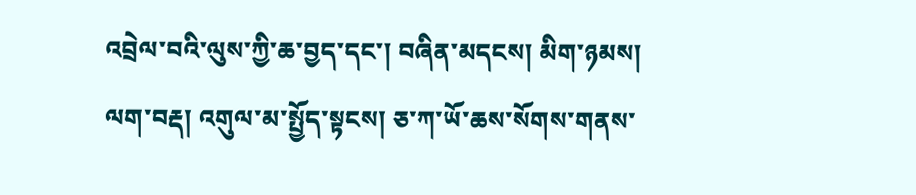འབྲེལ་བའི་ལུས་ཀྱི་ཆ་བྱད་དང་། བཞིན་མདངས། མིག་ཉམས། ལག་བརྡ། འགུལ་མ་སྤྱོད་སྟངས། ཅ་ཀ་ཡོ་ཆས་སོགས་གནས་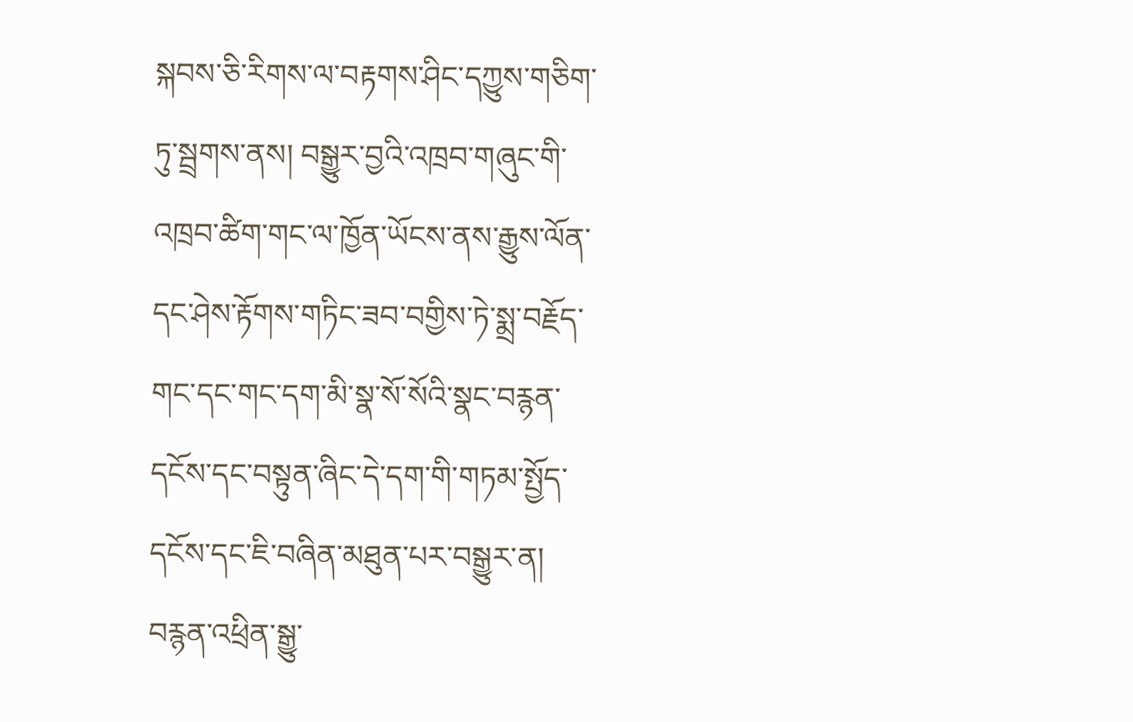སྐབས་ཅི་རིགས་ལ་བརྟགས་ཤིང་དཀྱུས་གཅིག་ཏུ་སྦྲགས་ནས། བསྒྱུར་བྱའི་འཁྲབ་གཞུང་གི་འཁྲབ་ཚིག་གང་ལ་ཁྱོན་ཡོངས་ནས་རྒྱུས་ལོན་དང་ཤེས་རྟོགས་གཏིང་ཟབ་བགྱིས་ཏེ་སྨྲ་བརྗོད་གང་དང་གང་དག་མི་སྣ་སོ་སོའི་སྣང་བརྙན་དངོས་དང་བསྟུན་ཞིང་དེ་དག་གི་གཏམ་སྤྱོད་དངོས་དང་ཇི་བཞིན་མཐུན་པར་བསྒྱུར་ན། བརྙན་འཕྲིན་སྒྱུ་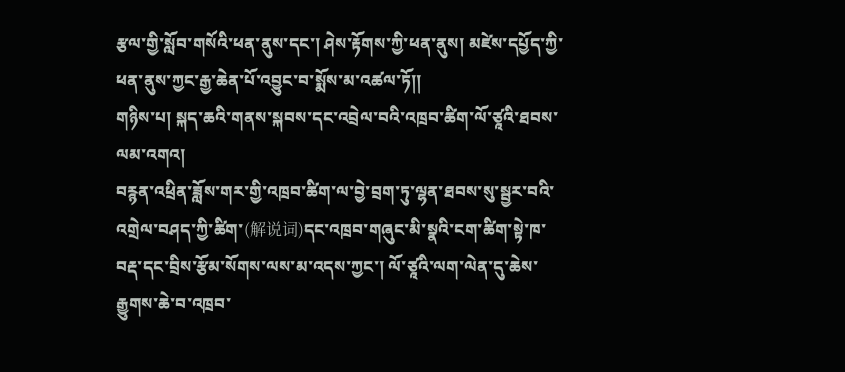རྩལ་གྱི་སློབ་གསོའི་ཕན་ནུས་དང་། ཤེས་རྟོགས་ཀྱི་ཕན་ནུས། མཛེས་དཔྱོད་ཀྱི་ཕན་ནུས་ཀྱང་རྒྱ་ཆེན་པོ་འབྱུང་བ་སྨོས་མ་འཚལ་ཏོ།།
གཉིས་པ། སྐད་ཆའི་གནས་སྐབས་དང་འབྲེལ་བའི་འཁྲབ་ཚིག་ལོ་ཙཱའི་ཐབས་ལམ་འགའ།
བརྙན་འཕྲིན་ཟློས་གར་གྱི་འཁྲབ་ཚིག་ལ་བྱེ་བྲག་ཏུ་ལྷན་ཐབས་སུ་སྦྱར་བའི་འགྲེལ་བཤད་ཀྱི་ཚིག་(解说词)དང་འཁྲབ་གཞུང་མི་སྣའི་ངག་ཚིག་སྟེ་ཁ་བརྡ་དང་བྲིས་རྩོམ་སོགས་ལས་མ་འདས་ཀྱང་། ལོ་ཙཱའི་ལག་ལེན་དུ་ཆེས་རྒྱུགས་ཆེ་བ་འཁྲབ་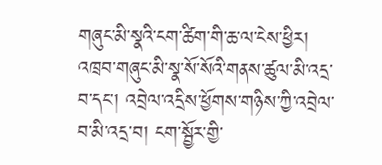གཞུང་མི་སྣའི་ངག་ཚིག་གི་ཆ་ལ་ངེས་ཕྱིར། འཁྲབ་གཞུང་མི་སྣ་སོ་སོའི་གནས་ཚུལ་མི་འདྲ་བ་དང་། འབྲེལ་འདྲིས་ཕྱོགས་གཉིས་ཀྱི་འབྲེལ་བ་མི་འདྲ་བ། ངག་སྦྱོར་གྱི་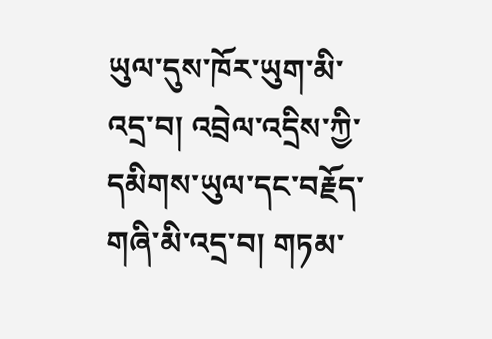ཡུལ་དུས་ཁོར་ཡུག་མི་འདྲ་བ། འབྲེལ་འདྲིས་ཀྱི་དམིགས་ཡུལ་དང་བརྗོད་གཞི་མི་འདྲ་བ། གཏམ་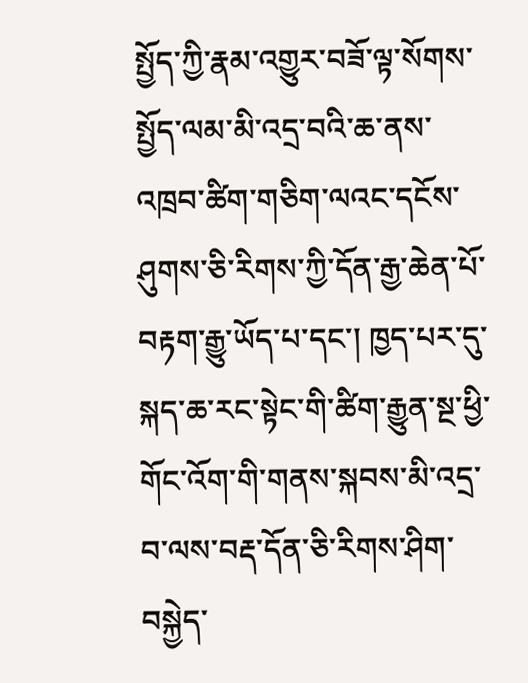སྤྱོད་ཀྱི་རྣམ་འགྱུར་བཟོ་ལྟ་སོགས་སྤྱོད་ལམ་མི་འདྲ་བའི་ཆ་ནས་འཁྲབ་ཚིག་གཅིག་ལའང་དངོས་ཤུགས་ཅི་རིགས་ཀྱི་དོན་རྒྱ་ཆེན་པོ་བརྟག་རྒྱུ་ཡོད་པ་དང་། ཁྱད་པར་དུ་སྐད་ཆ་རང་སྟེང་གི་ཚིག་རྒྱུན་སྔ་ཕྱི་གོང་འོག་གི་གནས་སྐབས་མི་འདྲ་བ་ལས་བརྡ་དོན་ཅི་རིགས་ཤིག་བསྐྱེད་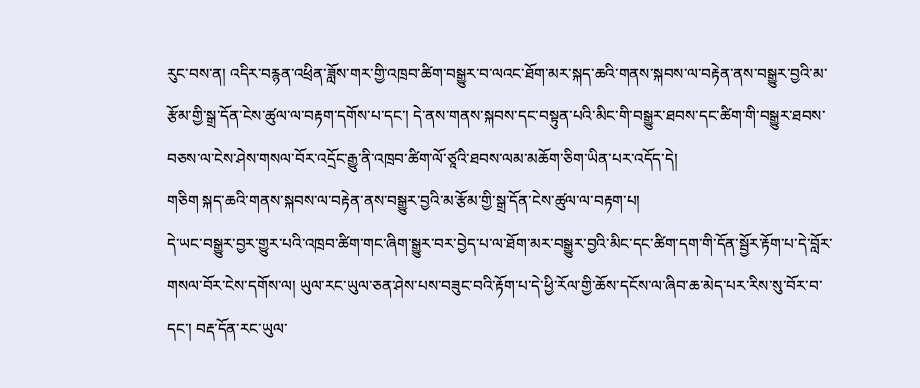རུང་བས་ན། འདིར་བརྙན་འཕྲིན་ཟློས་གར་གྱི་འཁྲབ་ཚིག་བསྒྱུར་བ་ལའང་ཐོག་མར་སྐད་ཆའི་གནས་སྐབས་ལ་བརྟེན་ནས་བསྒྱུར་བྱའི་མ་རྩོམ་གྱི་སྒྲ་དོན་ངེས་ཚུལ་ལ་བརྟག་དགོས་པ་དང་། དེ་ནས་གནས་སྐབས་དང་བསྟུན་པའི་མིང་གི་བསྒྱུར་ཐབས་དང་ཚིག་གི་བསྒྱུར་ཐབས་བཅས་ལ་ངེས་ཤེས་གསལ་བོར་འདྲོང་རྒྱུ་ནི་འཁྲབ་ཚིག་ལོ་ཙཱའི་ཐབས་ལམ་མཆོག་ཅིག་ཡིན་པར་འདོད་དེ།
གཅིག སྐད་ཆའི་གནས་སྐབས་ལ་བརྟེན་ནས་བསྒྱུར་བྱའི་མ་རྩོམ་གྱི་སྒྲ་དོན་ངེས་ཚུལ་ལ་བརྟག་པ།
དེ་ཡང་བསྒྱུར་བྱར་གྱུར་པའི་འཁྲབ་ཚིག་གང་ཞིག་སྒྱུར་བར་བྱེད་པ་ལ་ཐོག་མར་བསྒྱུར་བྱའི་མིང་དང་ཚིག་དག་གི་དོན་སྦྱོར་རྟོག་པ་དེ་བློར་གསལ་བོར་ངེས་དགོས་ལ། ཡུལ་རང་ཡུལ་ཅན་ཤེས་པས་བཟུང་བའི་རྟོག་པ་དེ་ཕྱི་རོལ་གྱི་ཆོས་དངོས་ལ་ཞིབ་ཆ་མེད་པར་རིས་སུ་བོར་བ་དང་། བརྡ་དོན་རང་ཡུལ་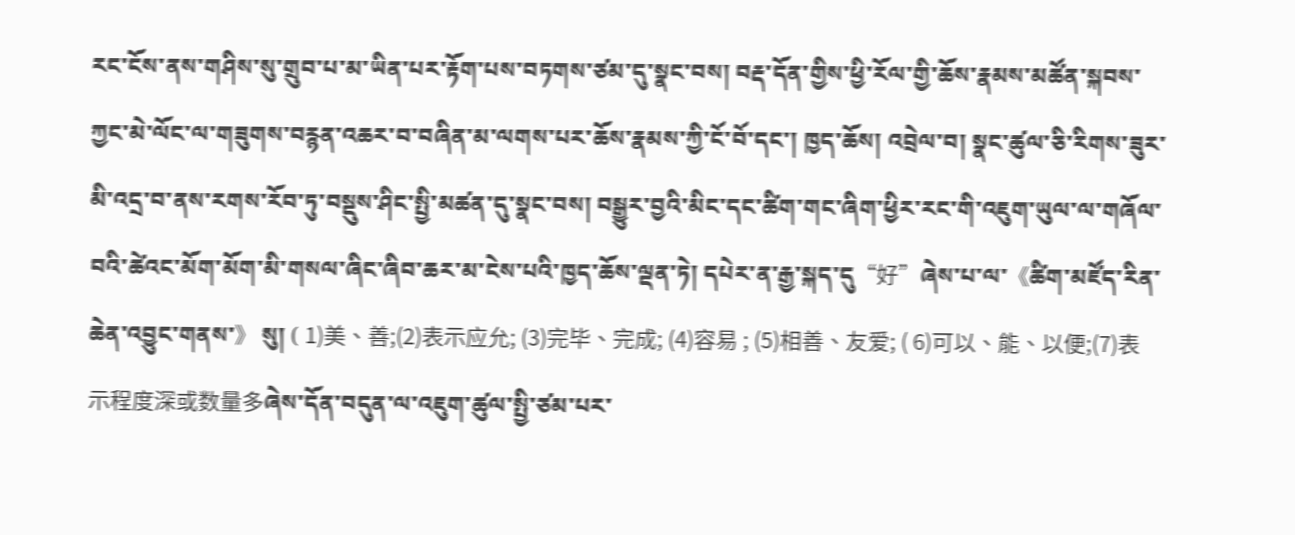རང་ངོས་ནས་གཤིས་སུ་གྲུབ་པ་མ་ཡིན་པར་རྟོག་པས་བཏགས་ཙམ་དུ་སྣང་བས། བརྡ་དོན་གྱིས་ཕྱི་རོལ་གྱི་ཆོས་རྣམས་མཚོན་སྐབས་ཀྱང་མེ་ལོང་ལ་གཟུགས་བརྙན་འཆར་བ་བཞིན་མ་ལགས་པར་ཆོས་རྣམས་ཀྱི་ངོ་བོ་དང་། ཁྱད་ཆོས། འབྲེལ་བ། སྣང་ཚུལ་ཅི་རིགས་ཟུར་མི་འདྲ་བ་ནས་རགས་རོབ་ཏུ་བསྡུས་ཤིང་སྤྱི་མཚན་དུ་སྣང་བས། བསྒྱུར་བྱའི་མིང་དང་ཚིག་གང་ཞིག་ཕྱིར་རང་གི་འཇུག་ཡུལ་ལ་གཞོལ་བའི་ཚེའང་མོག་མོག་མི་གསལ་ཞིང་ཞིབ་ཆར་མ་ངེས་པའི་ཁྱད་ཆོས་ལྡན་ཏེ། དཔེར་ན་རྒྱ་སྐད་དུ“好”ཞེས་པ་ལ་《ཚིག་མཛོད་རིན་ཆེན་འབྱུང་གནས་》 སུ། ( 1)美、善;(2)表示应允; (3)完毕、完成; (4)容易 ; (5)相善、友爱; ( 6)可以、能、以便;(7)表示程度深或数量多ཞེས་དོན་བདུན་ལ་འཇུག་ཚུལ་སྤྱི་ཙམ་པར་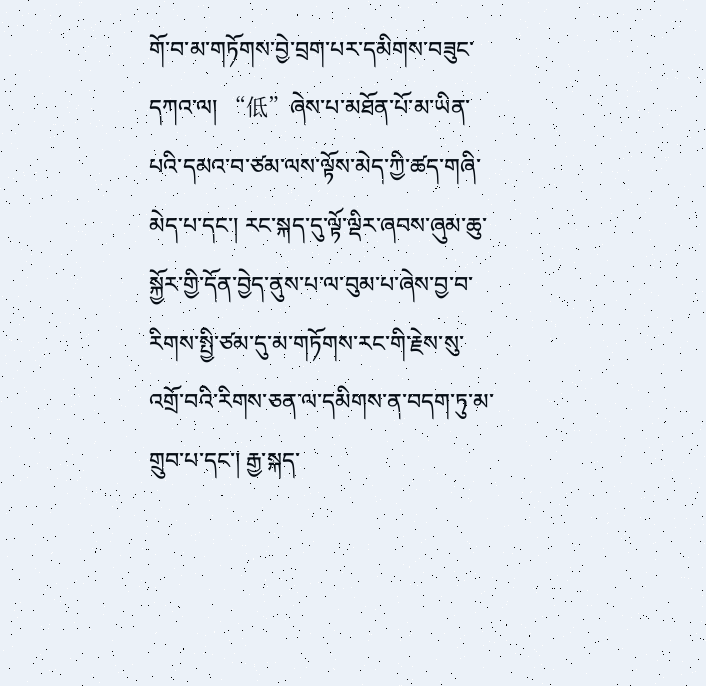གོ་བ་མ་གཏོགས་བྱེ་བྲག་པར་དམིགས་བཟུང་དཀའ་ལ། “低”ཞེས་པ་མཐོན་པོ་མ་ཡིན་པའི་དམའ་བ་ཙམ་ལས་ལྟོས་མེད་ཀྱི་ཚད་གཞི་མེད་པ་དང་། རང་སྐད་དུ་ལྟོ་ལྡིར་ཞབས་ཞུམ་ཆུ་སྐྱོར་གྱི་དོན་བྱེད་ནུས་པ་ལ་བུམ་པ་ཞེས་བྱ་བ་རིགས་སྤྱི་ཙམ་དུ་མ་གཏོགས་རང་གི་རྗེས་སུ་འགྲོ་བའི་རིགས་ཅན་ལ་དམིགས་ན་བདག་ཏུ་མ་གྲུབ་པ་དང་། རྒྱ་སྐད་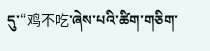དུ་“鸡不吃་ཞེས་པའི་ཚིག་གཅིག་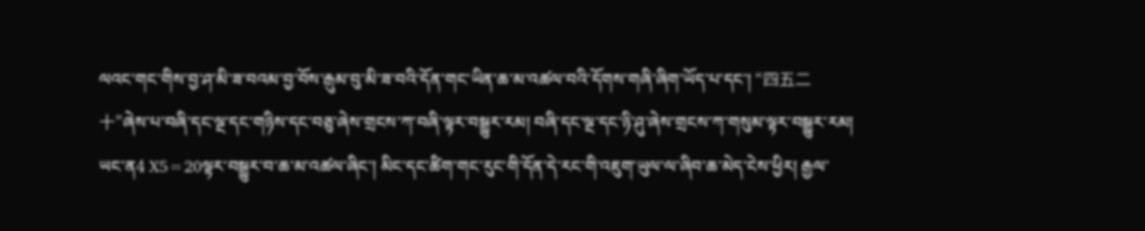ལའང་གང་གིས་བྱ་ཤ་མི་ཟ་བའམ་བྱ་བོས་རྒུམ་བུ་མི་ཟ་བའི་དོན་གང་ཡིན་ཆ་མ་འཚལ་བའི་དོགས་གཞི་ཞིག་ཡོད་པ་དང་། “四五二十”ཞེས་པ་བཞི་དང་ལྔ་དང་གཉིས་དང་བཅུ་ཞེས་གྲངས་ཀ་བཞི་ལྟར་བསྒྱུར་རམ། བཞི་དང་ལྔ་དང་ཉི་ཤུ་ཞེས་གྲངས་ཀ་གསུམ་ལྟར་བསྒྱུར་རམ། ཡང་ན4 X5=20ལྟར་བསྒྱུར་བ་ཆ་མ་འཚལ་ཞིང་། མིང་དང་ཚིག་གང་རུང་གི་དོན་དེ་རང་གི་འཇུག་ཡུལ་ལ་ཞིབ་ཆ་མེད་ངེས་ཕྱིར། རྒྱལ་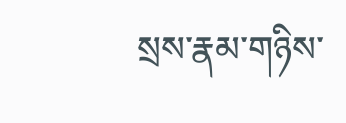སྲས་རྣམ་གཉིས་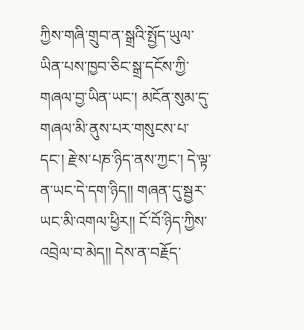ཀྱིས་གཞི་གྲུབ་ན་སྒྲའི་སྤྱོད་ཡུལ་ཡིན་པས་ཁྱབ་ཅིང་སྒྲ་དངོས་ཀྱི་གཞལ་བྱ་ཡིན་ཡང་། མངོན་སུམ་དུ་གཞལ་མི་ནུས་པར་གསུངས་པ་དང་། རྗེ་ས་པཎ་ཉིད་ནས་ཀྱང་། དེ་ལྟ་ན་ཡང་དེ་དག་ཉིད།། གཞན་དུ་སྦྱར་ཡང་མི་འགལ་ཕྱིར།། ངོ་བོ་ཉིད་ཀྱིས་འབྲེལ་བ་མེད།། དེས་ན་བརྗོད་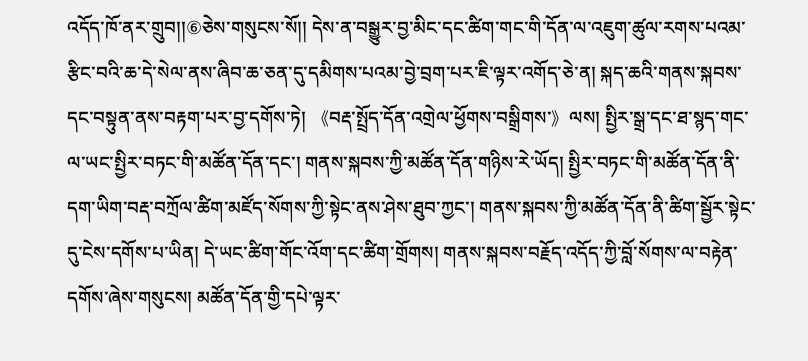འདོད་ཁོ་ནར་གྲུབ།།⑥ཅེས་གསུངས་སོ།། དེས་ན་བསྒྱུར་བྱ་མིང་དང་ཚིག་གང་གི་དོན་ལ་འཇུག་ཚུལ་རགས་པའམ་རྩིང་བའི་ཆ་དེ་སེལ་ནས་ཞིབ་ཆ་ཅན་དུ་དམིགས་པའམ་བྱེ་བྲག་པར་ཇི་ལྟར་འགོད་ཅེ་ན། སྐད་ཆའི་གནས་སྐབས་དང་བསྟུན་ནས་བརྟག་པར་བྱ་དགོས་ཏེ། 《བརྡ་སྤྲོད་དོན་འགྲེལ་ཕྱོགས་བསྒྲིགས་》ལས། སྤྱིར་སྒྲ་དང་ཐ་སྙད་གང་ལ་ཡང་སྤྱིར་བཏང་གི་མཚོན་དོན་དང་། གནས་སྐབས་ཀྱི་མཚོན་དོན་གཉིས་རེ་ཡོད། སྤྱིར་བཏང་གི་མཚོན་དོན་ནི་དག་ཡིག་བརྡ་བཀྲོལ་ཚིག་མཛོད་སོགས་ཀྱི་སྟེང་ནས་ཤེས་ཐུབ་ཀྱང་། གནས་སྐབས་ཀྱི་མཚོན་དོན་ནི་ཚིག་སྦྱོར་སྟེང་དུ་ངེས་དགོས་པ་ཡིན། དེ་ཡང་ཚིག་གོང་འོག་དང་ཚིག་གྲོགས། གནས་སྐབས་བརྗོད་འདོད་ཀྱི་བློ་སོགས་ལ་བརྟེན་དགོས་ཞེས་གསུངས། མཚོན་དོན་གྱི་དཔེ་ལྟར་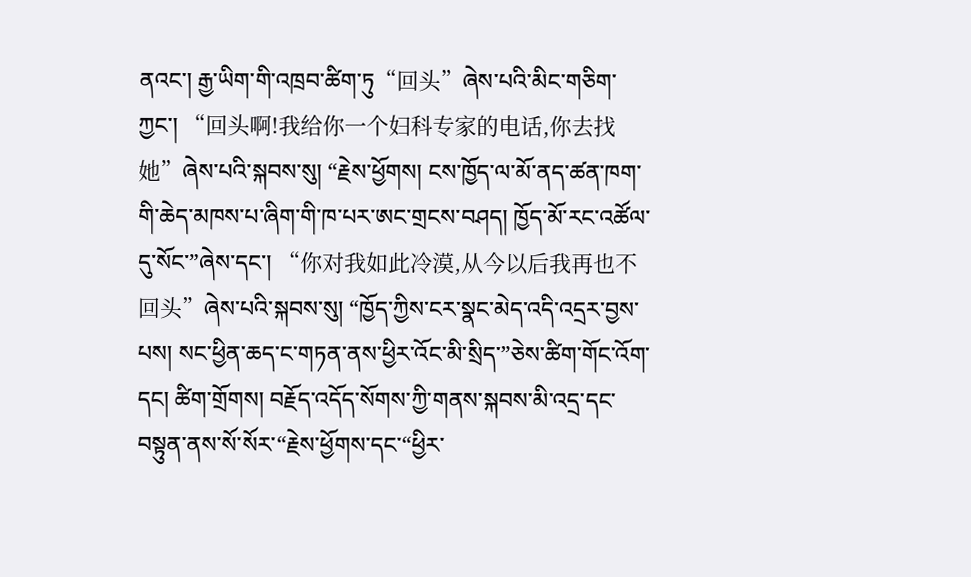ནའང་། རྒྱ་ཡིག་གི་འཁྲབ་ཚིག་ཏུ“回头”ཞེས་པའི་མིང་གཅིག་ཀྱང་། “回头啊!我给你一个妇科专家的电话,你去找她”ཞེས་པའི་སྐབས་སུ། “རྗེས་ཕྱོགས། ངས་ཁྱོད་ལ་མོ་ནད་ཚན་ཁག་གི་ཆེད་མཁས་པ་ཞིག་གི་ཁ་པར་ཨང་གྲངས་བཤད། ཁྱོད་མོ་རང་འཚོལ་དུ་སོང་”ཞེས་དང་། “你对我如此冷漠,从今以后我再也不回头”ཞེས་པའི་སྐབས་སུ། “ཁྱོད་ཀྱིས་ངར་སྣང་མེད་འདི་འདྲར་བྱས་པས། སང་ཕྱིན་ཆད་ང་གཏན་ནས་ཕྱིར་འོང་མི་སྲིད་”ཅེས་ཚིག་གོང་འོག་དང། ཚིག་གྲོགས། བརྗོད་འདོད་སོགས་ཀྱི་གནས་སྐབས་མི་འདྲ་དང་བསྟུན་ནས་སོ་སོར་“རྗེས་ཕྱོགས་དང་“ཕྱིར་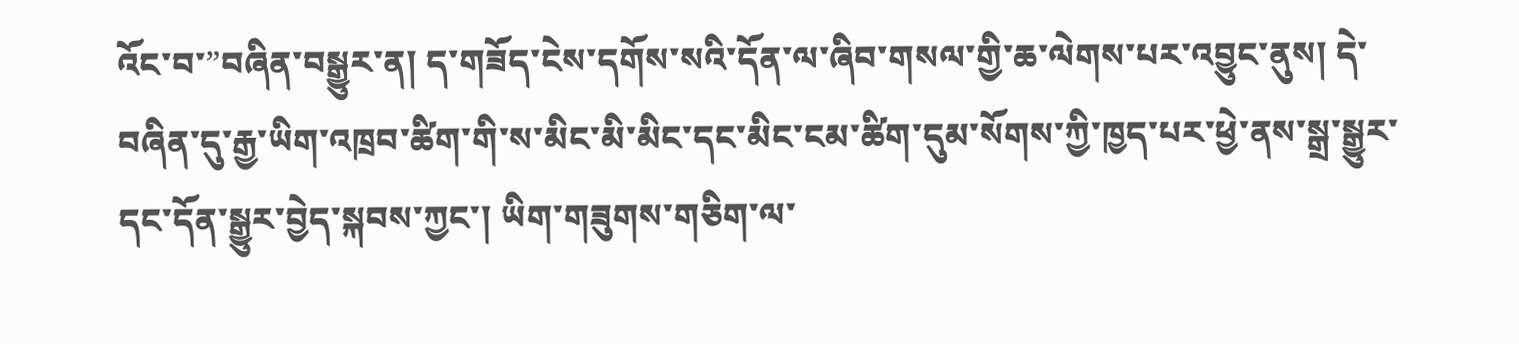འོང་བ་”བཞིན་བསྒྱུར་ན། ད་གཟོད་ངེས་དགོས་སའི་དོན་ལ་ཞིབ་གསལ་གྱི་ཆ་ལེགས་པར་འབྱུང་ནུས། དེ་བཞིན་དུ་རྒྱ་ཡིག་འཁྲབ་ཚིག་གི་ས་མིང་མི་མིང་དང་མིང་ངམ་ཚིག་དུམ་སོགས་ཀྱི་ཁྱད་པར་ཕྱེ་ནས་སྒྲ་སྒྱུར་དང་དོན་སྒྱུར་བྱེད་སྐབས་ཀྱང་། ཡིག་གཟུགས་གཅིག་ལ་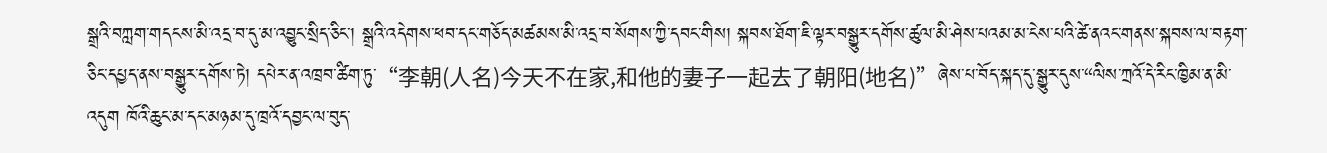སྒྲའི་བཀླག་གདངས་མི་འདྲ་བ་དུ་མ་འབྱུང་སྲིད་ཅིང་། སྒྲའི་འདེགས་ཕབ་དང་གཅོད་མཚམས་མི་འདྲ་བ་སོགས་ཀྱི་དབང་གིས། སྐབས་ཐོག་ཇི་ལྟར་བསྒྱུར་དགོས་ཚུལ་མི་ཤེས་པའམ་མ་ངེས་པའི་ཚེ་ནའང་གནས་སྐབས་ལ་བརྟག་ཅིང་དཔྱད་ནས་བསྒྱུར་དགོས་ཏེ། དཔེར་ན་འཁྲབ་ཚིག་ཏུ་“李朝(人名)今天不在家,和他的妻子一起去了朝阳(地名)”ཞེས་པ་བོད་སྐད་དུ་སྒྱུར་དུས་“ལིས་ཀྲའོ་དེ་རིང་ཁྱིམ་ན་མི་འདུག ཁོའི་ཆུང་མ་དང་མཉམ་དུ་ཁྲའོ་དབྱང་ལ་བུད་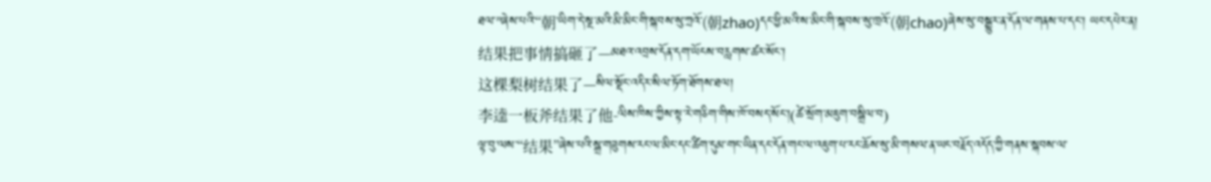ཐལ་”ཞེས་པའི་“朝་ཡིག་དེ་སྔ་མའི་མི་མིང་གི་སྐབས་སུ་ཀྲའོ་(朝zhao)དང་ཕྱི་མའི་ས་མིང་གི་སྐབས་སུ་ཁྲའོ་(朝chao)ཞེས་སུ་བསྒྱུར་ན་དོན་ལ་གནས་པ་དང་། ཡང་དཔེར་ན།
结果把事情搞砸了—མཐའ་འབྲས་དོན་དག་ཡོངས་བརླགས་ཚར་སོང་།
这棵梨树结果了—སིལ་སྡོང་འདིར་སིལ་ཏོག་ཐོགས་ཐལ།
李逵一板斧结果了他-ལིས་ཁིས་ཀྱིས་སྟ་རེ་གཅིག་གིས་ཁོ་བསད་སོང་།(ཚེ་སྲོག་མཇུག་བསྒྲིལ་བ)
ལྟ་བུ་ལས་“结果”ཞེས་པའི་སྒྲ་གཟུགས་རང་ལ་མིང་དང་ཚིག་དུམ་གང་ཡིན་དང་དོན་གང་ལ་འཇུག་པ་རང་ཆོས་སུ་མི་གསལ་ན་ཡང་བརྗོད་འདོད་ཀྱི་གནས་སྐབས་ལ་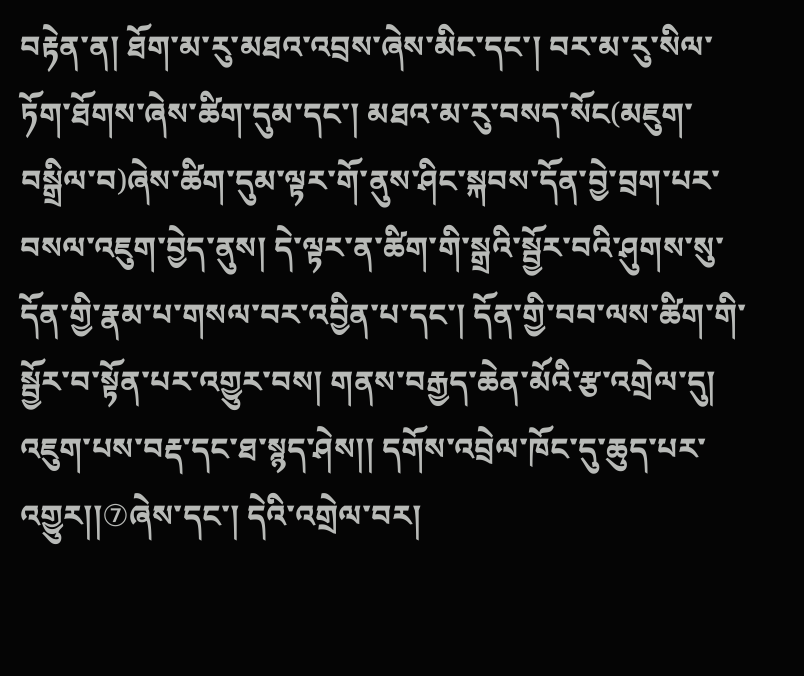བརྟེན་ན། ཐོག་མ་རུ་མཐའ་འབྲས་ཞེས་མིང་དང་། བར་མ་རུ་སིལ་ཏོག་ཐོགས་ཞེས་ཚིག་དུམ་དང་། མཐའ་མ་རུ་བསད་སོང(མཇུག་བསྒྲིལ་བ)ཞེས་ཚིག་དུམ་ལྟར་གོ་ནུས་ཤིང་སྐབས་དོན་བྱེ་བྲག་པར་བསལ་འཇུག་བྱེད་ནུས། དེ་ལྟར་ན་ཚིག་གི་སྒྲའི་སྦྱོར་བའི་ཤུགས་སུ་དོན་གྱི་རྣམ་པ་གསལ་བར་འབྱིན་པ་དང་། དོན་གྱི་བབ་ལས་ཚིག་གི་སྦྱོར་བ་སྟོན་པར་འགྱུར་བས། གནས་བརྒྱད་ཆེན་མོའི་རྩ་འགྲེལ་དུ། འཇུག་པས་བརྡ་དང་ཐ་སྙད་ཤེས།། དགོས་འབྲེལ་ཁོང་དུ་ཆུད་པར་འགྱུར།།⑦ཞེས་དང་། དེའི་འགྲེལ་བར།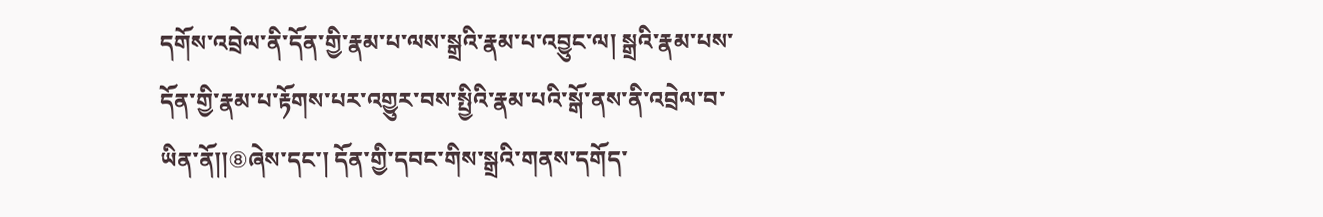དགོས་འབྲེལ་ནི་དོན་གྱི་རྣམ་པ་ལས་སྒྲའི་རྣམ་པ་འབྱུང་ལ། སྒྲའི་རྣམ་པས་དོན་གྱི་རྣམ་པ་རྟོགས་པར་འགྱུར་བས་སྤྱིའི་རྣམ་པའི་སྒོ་ནས་ནི་འབྲེལ་བ་ཡིན་ནོ།།⑧ཞེས་དང་། དོན་གྱི་དབང་གིས་སྒྲའི་གནས་དགོད་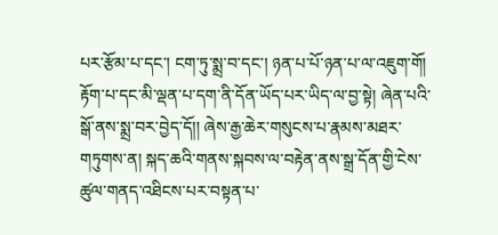པར་རྩོམ་པ་དང་། ངག་ཏུ་སྨྲ་བ་དང་། ཉན་པ་པོ་ཉན་པ་ལ་འཇུག་གོ། རྟོག་པ་དང་མི་ལྡན་པ་དག་ནི་དོན་ཡོད་པར་ཡིད་ལ་བྱ་སྟེ། ཞེན་པའི་སྒོ་ནས་སྨྲ་བར་བྱེད་དོ།། ཞེས་རྒྱ་ཆེར་གསུངས་པ་རྣམས་མཐར་གཏུགས་ན། སྐད་ཆའི་གནས་སྐབས་ལ་བརྟེན་ནས་སྒྲ་དོན་གྱི་ངེས་ཚུལ་གནད་འཐིངས་པར་བསྟན་པ་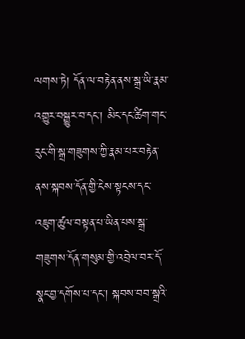ལགས་ཏེ། དོན་ལ་བརྟེན་ནས་སྒྲ་ཡི་རྣམ་འགྱུར་བསྒྱུར་བ་དང་། མིང་དང་ཚིག་གང་རུང་གི་སྒྲ་གཟུགས་ཀྱི་རྣམ་པར་བརྟེན་ནས་སྐབས་དོན་གྱི་ངེས་སྟངས་དང་འཇུག་ཚུལ་བསྟན་པ་ཡིན་པས་སྒྲ་གཟུགས་དོན་གསུམ་གྱི་འབྲེལ་བར་དོ་སྣང་བྱ་དགོས་པ་དང་། སྐབས་བབ་སྒྲའི་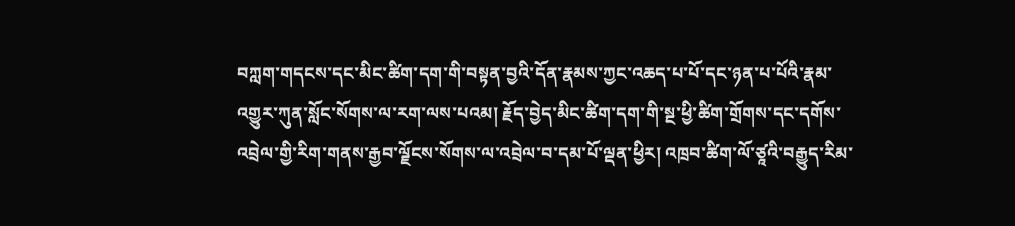བཀླག་གདངས་དང་མིང་ཚིག་དག་གི་བསྟན་བྱའི་དོན་རྣམས་ཀྱང་འཆད་པ་པོ་དང་ཉན་པ་པོའི་རྣམ་འགྱུར་ཀུན་སློང་སོགས་ལ་རག་ལས་པའམ། རྗོད་བྱེད་མིང་ཚིག་དག་གི་སྔ་ཕྱི་ཚིག་གྲོགས་དང་དགོས་འབྲེལ་གྱི་རིག་གནས་རྒྱབ་ལྗོངས་སོགས་ལ་འབྲེལ་བ་དམ་པོ་ལྡན་ཕྱིར། འཁྲབ་ཚིག་ལོ་ཙཱའི་བརྒྱུད་རིམ་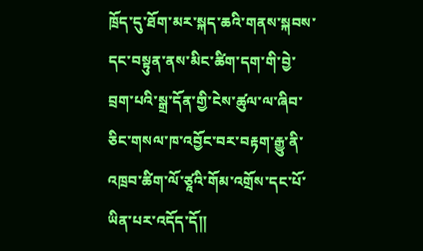ཁྲོད་དུ་ཐོག་མར་སྐད་ཆའི་གནས་སྐབས་དང་བསྟུན་ནས་མིང་ཚིག་དག་གི་བྱེ་བྲག་པའི་སྒྲ་དོན་གྱི་ངེས་ཚུལ་ལ་ཞིབ་ཅིང་གསལ་ཁ་འབྱོང་བར་བརྟག་རྒྱུ་ནི་འཁྲབ་ཚིག་ལོ་ཙཱའི་གོམ་འགྲོས་དང་པོ་ཡིན་པར་འདོད་དོ།།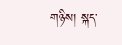གཉིས། སྐད་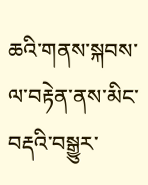ཆའི་གནས་སྐབས་ལ་བརྟེན་ནས་མིང་བརྡའི་བསྒྱུར་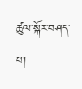ཚུལ་སྐོར་བཤད་པ།